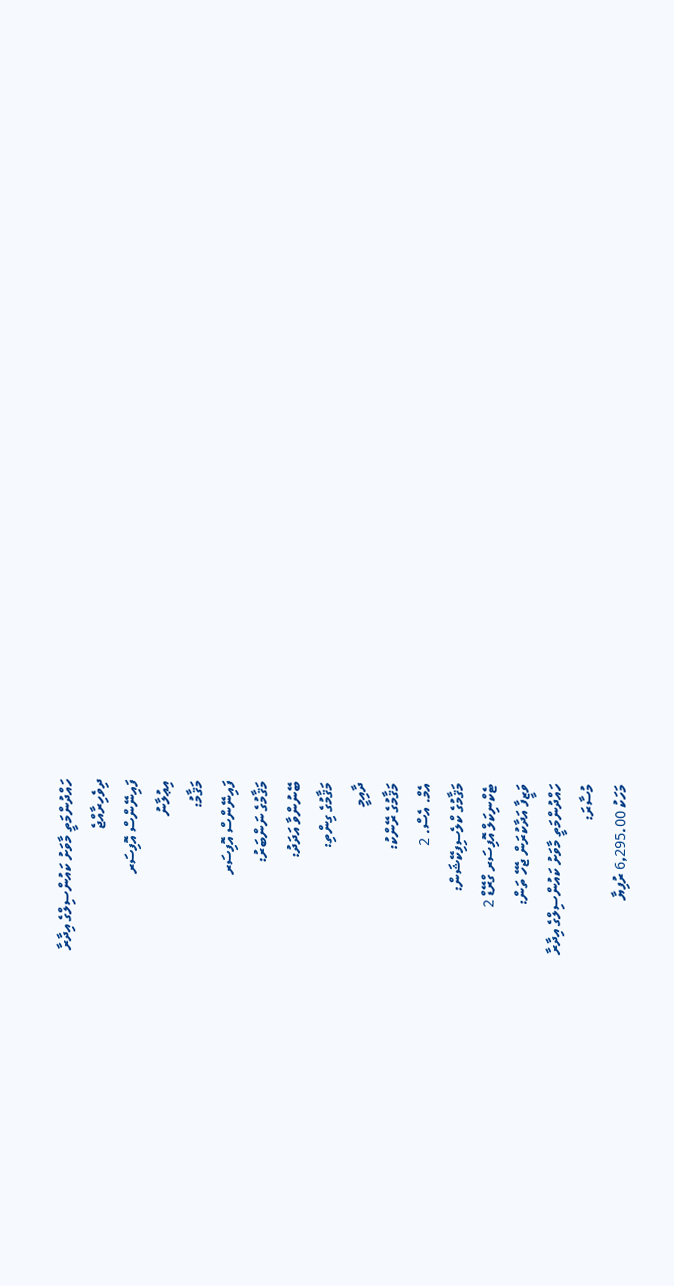ހައްދުންމަތީ މާވަށު ކައުންސިލްގެ އިދާރާ
ދިވެހިރާއްޖެ
ފައިނޭންސް އޮފިސަރ
އިޢުލާނު
މަޤާމު:
ފައިނޭންސް އޮފިސަރ
މަޤާމުގެ ނަންބަރު:
ބޭނުންވާ އަދަދު:
މަޤާމުގެ ގިންތި:
ދާއިމީ
މަޤާމުގެ ރޭންކު:
އެމް. އެސް. 2
މަޤާމުގެ ކްލެސިފިކޭޝަން:
ޓެކްނިކަލް އޮފިސަރ ގްރޭޑް 2
ވަޒީފާ އަދާކުރަން ޖެހޭ ތަން:
ހައްދުންމަތީ މާވަށު ކައުންސިލްގެ އިދާރާ
މުސާރަ:
މަހަކު 6,295.00 ރުފިޔާ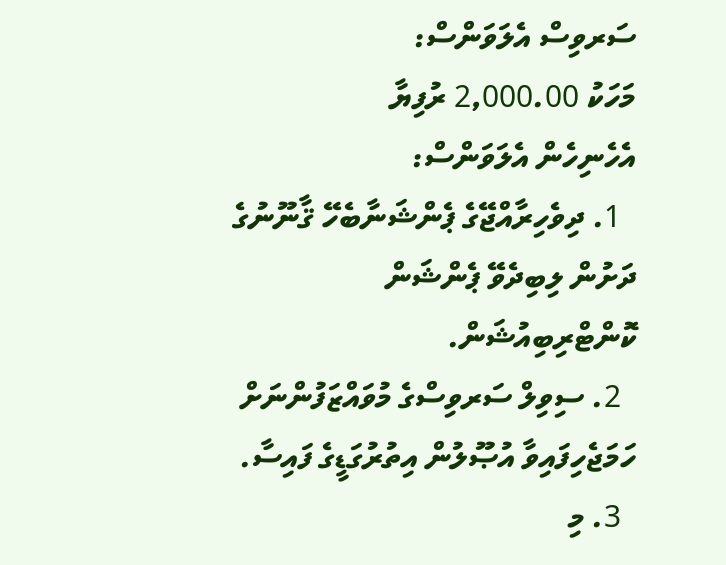ސަރވިސް އެލަވަންސް:
މަހަކު 2,000.00 ރުފިޔާ
އެހެނިހެން އެލަވަންސް:
  1. ދިވެހިރާއްޖޭގެ ޕެންޝަނާބެހޭ ޤާނޫނުގެ ދަށުން ލިބިދެވޭ ޕެންޝަން ކޮންޓްރިބިއުޝަން.
  2. ސިވިލް ސަރވިސްގެ މުވައްޒަފުންނަށް ހަމަޖެހިފައިވާ އުޞޫލުން އިތުރުގަޑީގެ ފައިސާ.
  3. މި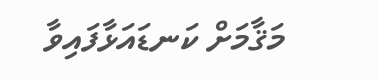މަޤާމަށް ކަނޑައަޅާފައިވާ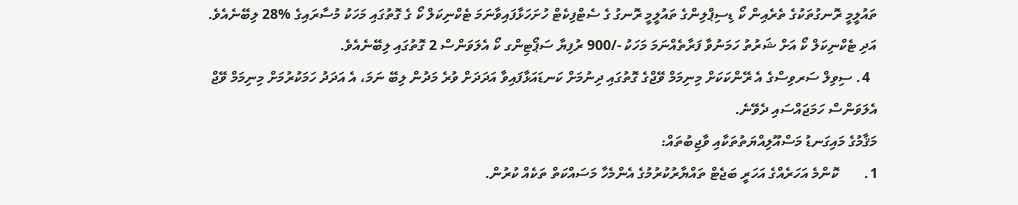ތައުލީމީ ރޮނގުތަކުގެ ތެރެއިން ކޯ ޑިސިޕްލިންގެ ތައުލީމީ ރޮނގު ގެ ސެޓްފިކެޓް ހުށަހަޅާފައިވާނަމަ ޓެކްނިކަލް ކޯ ގެ ގޮތުގައި މަހަކު މުސާރައިގެ %28 ލިބޭނެއެވެ. އަދި ޓެކްނިކަލް ކޯ އަށް ޝަރުތު ހަމަނުވާ ފަރާތެއްނަމަ މަހަކު -/900 ރުފިޔާ ސަޕޯޓިންގ ކޯ އެލަވަންސް 2 ގޮތުގައި ލިބޭނެއެވެ.
  4. ސިވިލް ސަރވިސްގެ އެ ރޭންކަކަށް މިނިމަމް ވޭޖްގެ ގޮތުގައި ދިނުމަށް ކަނޑައަޅާފައިވާ އަދަދަށް ވުރެ މަދުން ލިބޭ ނަމަ، އެ އަދަދު ހަމަކުރުމަށް މިނިމަމް ވޭޖް އެލަވަންސް ހަމަޖައްސައި ދެވޭނެ.
މަޤާމުގެ މައިގަނޑު މަސްއޫލިއްޔަތުތަކާއި ވާޖިބުތައް:
1.       ކޮންމެ އަހަރެއްގެ އަހަރީ ބަޖެޓް ތައްޔާރުކުރުމުގެ އެންމެހާ މަސައްކަތް ތަކެއް ކުރުން.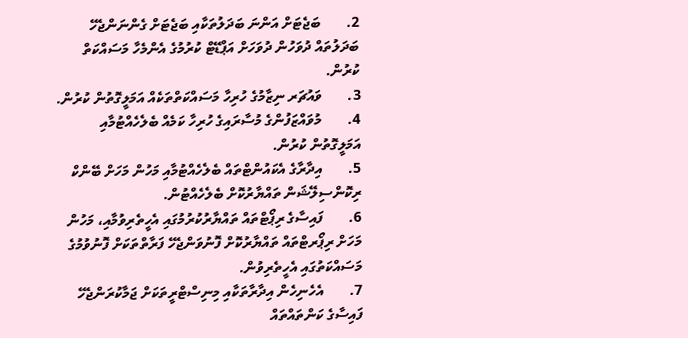2.       ބަޖެޓަށް އަންނަ ބަދަލުތަކާއި ބަޖެޓަށް ގެންނަންޖެހޭ ބަދަލުތައް ދުވަހުން ދުވަހަށް އަޕްޑޭޓް ކުރުމުގެ އެންމެހާ މަސައްކަތް ކުރުން.
3.       ވައުޗަރ ނިޒާމުގެ ހުރިހާ މަސައްކަތްތަކެއް އަމަލީގޮތުން ކުރުން.
4.       މުވައްޒަފުންގެ މުސާރައިގެ ހުރިހާ ކަމެއް ބެލެހެއްޓުމާއި އަމަލީގޮތުން ކުރުން.
5.       އިދާރާގެ އެކައުންޓްތައް ބެލެހެއްޓުމާއި މަހުން މަހަށް ބޭންކް ރިކޮންސިލޭޝަން ތައްޔާރުކޮށް ބެލެހެއްޓުން.
6.       ފައިސާގެ ރިޕޯޓްތައް ތައްޔާރުކުރުމުގައި އެހީތެރިވުމާއި، މަހުން މަހަށް ރިޕޯރޓްތައް ތައްޔާރުކޮށް ފޮނުވަންޖެހޭ ފަރާތްތަކަށް ފޮނުވުމުގެ މަސައްކަތުގައި އެހީތެރިވުން.
7.       އެހެނިހެން އިދާރާތަކާއި މިނިސްޓްރީތަކަށް ޖަމާކުރަންޖެހޭ ފައިސާގެ ކަންތައްތައް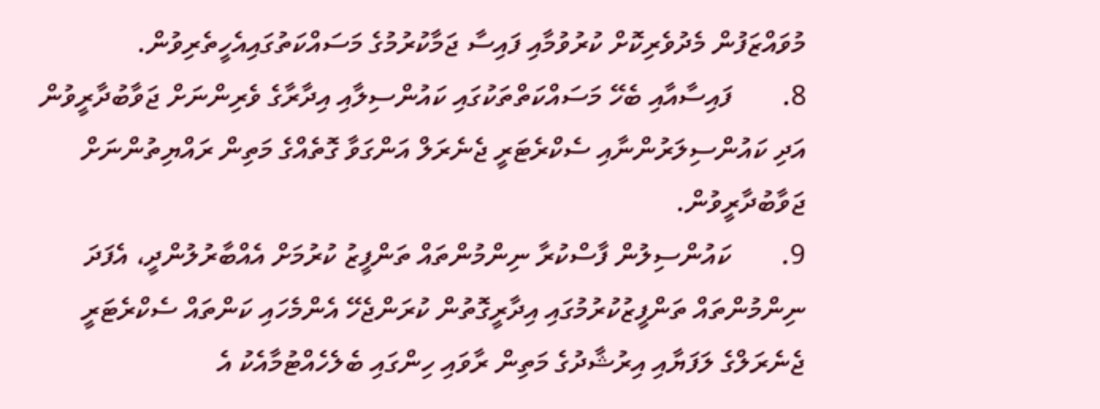މުވައްޒަފުން މެދުވެރިކޮށް ކުރުވުމާއި ފައިސާ ޖަމާކުރުމުގެ މަސައްކަތުގައިއެހީތެރިވުން.
8.       ފައިސާއާއި ބެހޭ މަސައްކަތްތަކުގައި ކައުންސިލާއި އިދާރާގެ ވެރިންނަށް ޖަވާބުދާރީވުން އަދި ކައުންސިލަރުންނާއި ސެކްރެޓަރީ ޖެނެރަލް އަންގަވާ ގޮތެއްގެ މަތިން ރައްޔިތުންނަށް ޖަވާބުދާރީވުން.
9.       ކައުންސިލުން ފާސްކުރާ ނިންމުންތައް ތަންފީޒު ކުރުމަށް އެއްބާރުލުންދީ، އެފަދަ ނިންމުންތައް ތަންފީޒުކުރުމުގައި އިދާރީގޮތުން ކުރަންޖެހޭ އެންމެހައި ކަންތައް ސެކްރެޓަރީ ޖެނެރަލްގެ ލަފަޔާއި އިރުޝާދުގެ މަތިން ރާވައި ހިންގައި ބެލެހެއްޓުމާއެކު އެ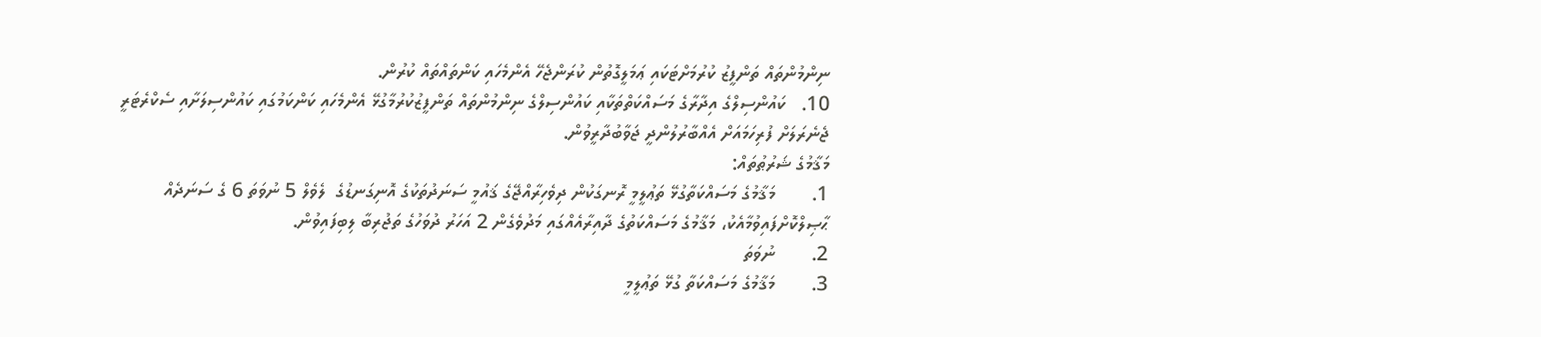ނިންމުންތައް ތަންފީޒު ކުރުމަށްޓަކައި ޢަމަލީގޮތުން ކުރަންޖެހޭ އެންމެހައި ކަންތައްތައް ކުރުން.
10.   ކައުންސިލްގެ އިދާރާގެ މަސައްކަތްތަކާއި ކައުންސިލްގެ ނިންމުންތައް ތަންފީޒުކުރުމާގުޅޭ އެންމެހައި ކަންކަމުގައި ކައުންސިލަށާއި ސެކްރެޓަރީ ޖެނެރަލަށް ފުރިހަމައަށް އެއްބާރުލުންދީ ޖަވާބުދާރީވުން.
މަޤާމުގެ ޝަރުޠުތައް:
1.       މަޤާމުގެ މަސައްކަތާގުޅޭ ތަޢުލީމީ ރޮނގަކުން ދިވެހިރާއްޖޭގެ ޤައުމީ ސަނަދުތަކުގެ އޮނިގަނޑުގެ  ލެވެލް 5 ނުވަތަ 6 ގެ ސަނަދެއް ޙާޞިލްކޮށްފައިވުމާއެކު، މަޤާމުގެ މަސައްކަތުގެ ދާއިރާއެއްގައި މަދުވެގެން 2 އަހަރު ދުވަހުގެ ތަޖުރިބާ ލިބިފައިވުން.
2.       ނުވަތަ
3.       މަޤާމުގެ މަސައްކަތާ ގުޅޭ ތަޢުލީމީ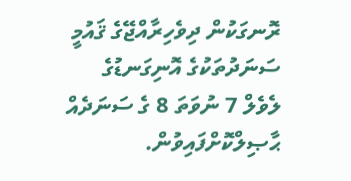ރޮނގަކުން ދިވެހިރާއްޖޭގެ ޤައުމީ ސަނަދުތަކުގެ އޮނިގަނޑުގެ ލެވެލް 7 ނުވަތަ 8 ގެ ސަނަދެއް ޙާޞިލްކޮށްފައިވުން.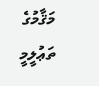މަޤާމުގެ ތަޢުލީމީ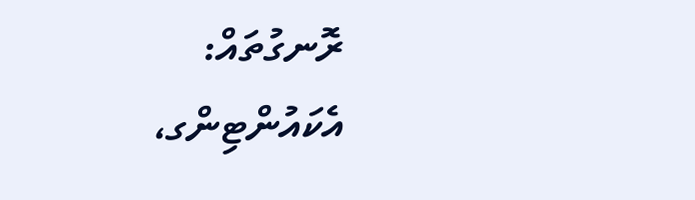ރޮނގުތައް:
އެކައުންޓިންގ،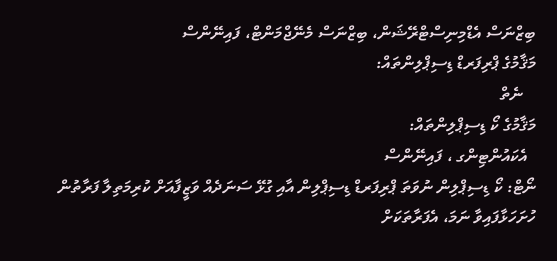ބިޒްނަސް އެޑްމިނިސްޓްރޭޝަން، ބިޒްނަސް މެނޭޖްމަންޓް، ފައިނޭންސް
މަޤާމުގެ ޕްރިފަރޑް ޑިސިޕްލިންތައް:
   ނެތް
މަޤާމުގެ ކޯ ޑިސިޕްލިންތައް:
  އެކައުންޓިންގ ، ފައިނޭންސް
ނޯޓް: ކޯ ޑިސިޕްލިން ނުވަތަ ޕްރިފަރޑް ޑިސިޕްލިން އާއި ގުޅޭ ސަނަދެއް ވަޒީފާއަށް ކުރިމަތިލާ ފަރާތުން ހުށަހަޅާފައިވާ ނަމަ، އެފަރާތަކަށް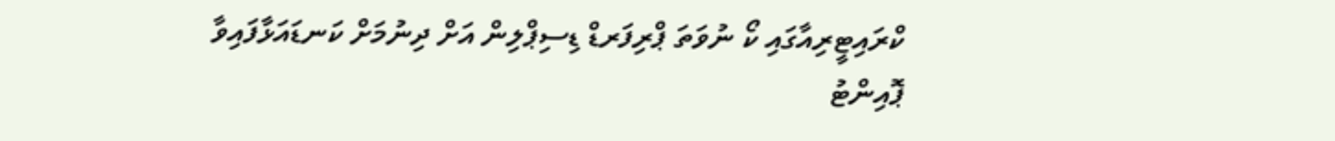ކްރައިޓީރިއާގައި ކޯ ނުވަތަ ޕްރިފަރޑް ޑިސިޕްލިން އަށް ދިނުމަށް ކަނޑައަޅާފައިވާ ޕޮއިންޓު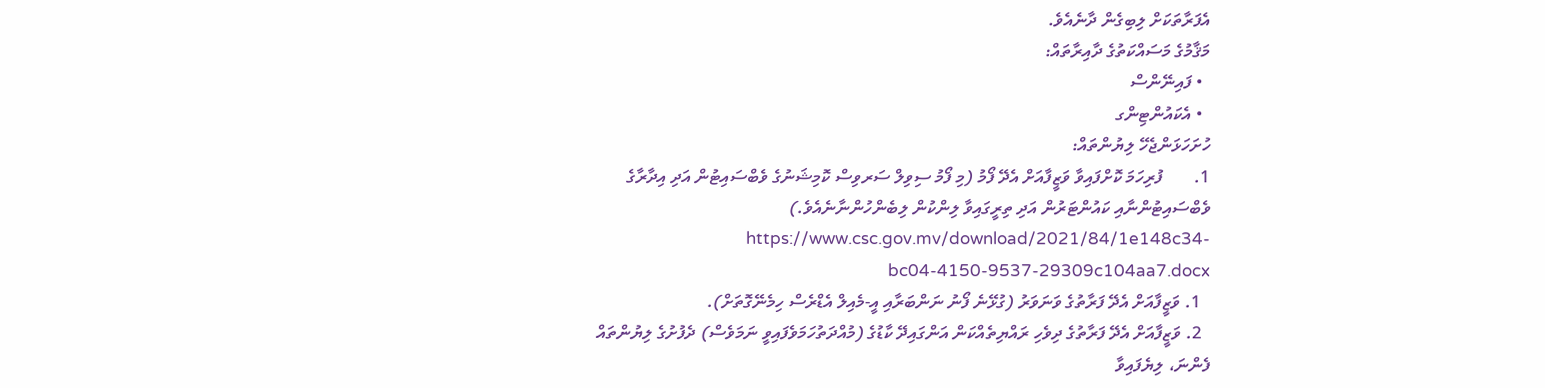އެފަރާތަކަށް ލިބިގެން ދާނެއެވެ.
މަޤާމުގެ މަސައްކަތުގެ ދާއިރާތައް:
  • ފައިނޭންސް
  • އެކައުންޓިންގ
ހުށަހަޅަންޖެހޭ ލިޔުންތައް:
1.       ފުރިހަމަ ކޮށްފައިވާ ވަޒީފާއަށް އެދޭ ފޯމު (މި ފޯމު ސިވިލް ސަރވިސް ކޮމިޝަނުގެ ވެބްސައިޓުން އަދި އިދާރާގެ ވެބްސައިޓުންނާއި ކައުންޓަރުން އަދި ތިރީގައިވާ ލިންކުން ލިބެންހުންނާނެއެވެ.) https://www.csc.gov.mv/download/2021/84/1e148c34-bc04-4150-9537-29309c104aa7.docx
  1. ވަޒީފާއަށް އެދޭ ފަރާތުގެ ވަނަވަރު (ގުޅޭނެ ފޯނު ނަންބަރާއި އީ-މެއިލް އެޑްރެސް ހިމެނޭގޮތަށް).
  2. ވަޒީފާއަށް އެދޭ ފަރާތުގެ ދިވެހި ރައްޔިތެއްކަން އަންގައިދޭ ކާޑުގެ (މުއްދަތުހަމަވެފައިވީ ނަމަވެސް) ދެފުށުގެ ލިޔުންތައް ފެންނަ، ލިޔެފައިވާ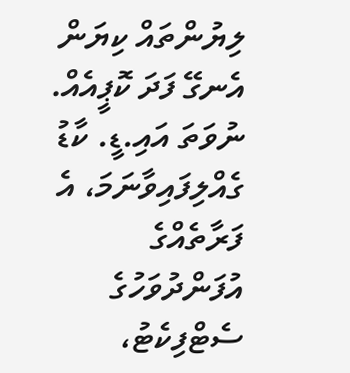ލިޔުންތައް ކިޔަން އެނގޭ ފަދަ ކޮޕީއެއް. ނުވަތަ އައި.ޑީ. ކާޑު ގެއްލިފައިވާނަމަ، އެ ފަރާތެއްގެ އުފަންދުވަހުގެ ސެޓްފިކެޓު،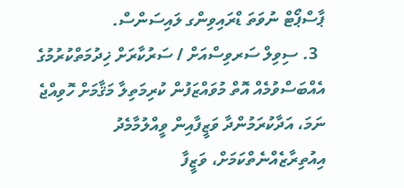ޕާސްޕޯޓް ނުވަތަ ޑްރައިވިންގ ލައިސަންސް.
  3. ސިވިލް ސަރވިސްއަށް / ސަރުކާރަށް ޚިދުމަތްކުރުމުގެ އެއްބަސްވުމެއް އޮތް މުވައްޒަފުން ކުރިމަތިލާ މަޤާމަށް ހޮވިއްޖެ ނަމަ، އަދާކުރަމުންދާ ވަޒީފާއިން ވީއްލުމާމެދު އިއުތިރާޒެއްނެތްކަމަށް، ވަޒީފާ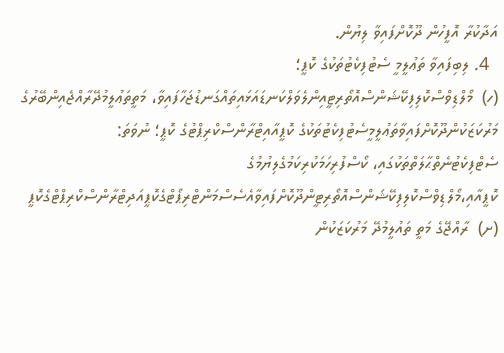އަދާކުރާ އޮފީހުން ދޫކޮށްފައިވާ ލިޔުން.
  4. ލިބިފައިވާ ތަޢުލީމީ ސެޓުފިކެޓުތަކުގެ ކޮޕީ؛
(ހ)  މޯލްޑިވްސްކޮލިފިކޭޝަންސްއޮތޯރިޓީއިންލެވަލްކަނޑައަޅައިތައްގަނޑުޖަހާފައިވާ، މަތީތަޢުލީމުދޭރާއްޖެއިންބޭރުގެ މަރުކަޒަކުންދޫކޮށްފައިވާތަޢުލީމީސެޓުފިކެޓުތަކުގެ ކޮޕީއާއިޓްރާންސްކްރިޕްޓުގެ ކޮޕީ؛ ނުވަތަ: ސެޓްފިކެޓުނެތްޙާލަތްތަކުގައި، ކޯސްފުރިހަމަކުރިކަމުގެލިޔުމުގެ ކޮޕީއާއި،މޯލްޑިވްސްކޮލިފިކޭޝަންސްއޮތޯރިޓީންދޫކޮށްފައިވާއެސެސްމަންޓްރިޕޯޓްގެކޮޕީއަދިޓްރާންސްކްރިޕްޓްގެކޮޕީ
(ށ)  ރާއްޖޭގެ މަތީ ތައުލީމުދޭ މަރުކަޒަކުން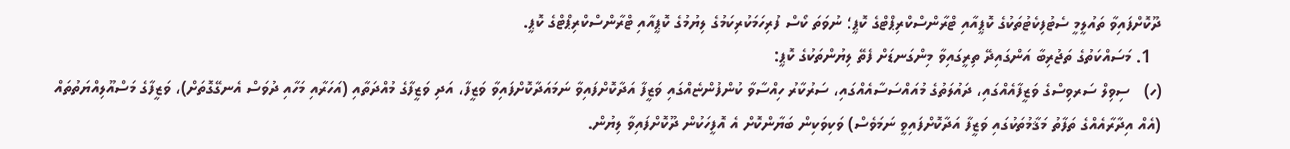ދޫކޮށްފައިވާ ތައުލީމީ ސެޓުފިކެޓުތަކުގެ ކޮޕީއާއި ޓްރާންސްކްރިޕްޓްގެ ކޮޕީ؛ ނުވަތަ ކޯސް ފުރިހަމަކުރިކަމުގެ ލިޔުމުގެ ކޮޕީއާއި ޓްރާންސްކްރިޕްޓްގެ ކޮޕީ.
  1. މަސައްކަތުގެ ތަޖުރިބާ އަންގައިދޭ ތިރީގައިވާ މިންގަނޑަށް ފެތޭ ލިޔުންތަކުގެ ކޮޕީ:
(ހ)   ސިވިލް ސަރވިސްގެ ވަޒީފާއެއްގައި، ދައުލަތުގެ މުއައްސަސާއެއްގައި، ސަރުކާރު ހިއްސާވާ ކުންފުންޏެއްގައި ވަޒީފާ އަދާކޮށްފައިވާ ނަމައަދާކޮށްފައިވާ ވަޒީފާ، އަދި ވަޒީފާގެ މުއްދަތާއި (އަހަރާއި މަހާއި ދުވަސް އެނގޭގޮތަށް)، ވަޒީފާގެ މަސްއޫލިއްޔަތުތައް (އެއް އިދާރާއެއްގެ ތަފާތު މަޤާމުތަކުގައި ވަޒީފާ އަދާކޮށްފައިވީ ނަމަވެސް) ވަކިވަކިން ބަޔާންކޮށް އެ އޮފީހަކުން ދޫކޮށްފައިވާ ލިޔުން.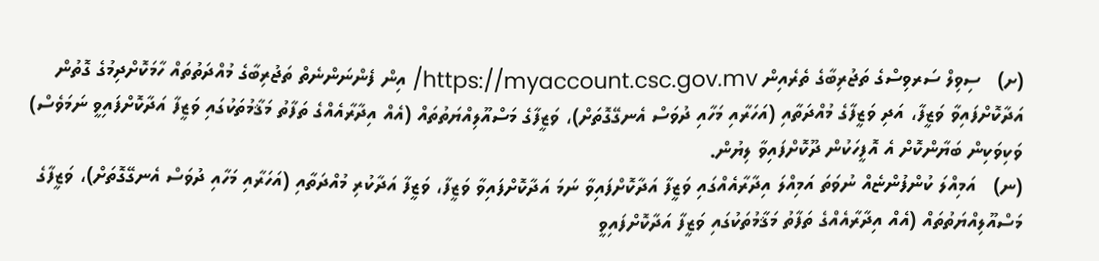(ށ)   ސިވިލް ސަރވިސްގެ ތަޖުރިބާގެ ތެރެއިން https://myaccount.csc.gov.mv/ އިން ފެންނަންނެތް ތަޖުރިބާގެ މުއްދަތުތައް ހާމަކޮށްދިމުގެ ގޮތުން އަދާކޮށްފައިވާ ވަޒީފާ، އަދި ވަޒީފާގެ މުއްދަތާއި (އަހަރާއި މަހާއި ދުވަސް އެނގޭގޮތަށް)، ވަޒީފާގެ މަސްއޫލިއްޔަތުތައް (އެއް އިދާރާއެއްގެ ތަފާތު މަޤާމުތަކުގައި ވަޒީފާ އަދާކޮށްފައިވީ ނަމަވެސް) ވަކިވަކިން ބަޔާންކޮށް އެ އޮފީހަކުން ދޫކޮށްފައިވާ ލިޔުން.
(ނ)   އަމިއްލަ ކުންފުންޏެއް ނުވަތަ އަމިއްލަ އިދާރާއެއްގައި ވަޒީފާ އަދާކޮށްފައިވާ ނަމަ އަދާކޮށްފައިވާ ވަޒީފާ، ވަޒީފާ އަދާކުރި މުއްދަތާއި (އަހަރާއި މަހާއި ދުވަސް އެނގޭގޮތަށް)، ވަޒީފާގެ މަސްއޫލިއްޔަތުތައް (އެއް އިދާރާއެއްގެ ތަފާތު މަޤާމުތަކުގައި ވަޒީފާ އަދާކޮށްފައިވީ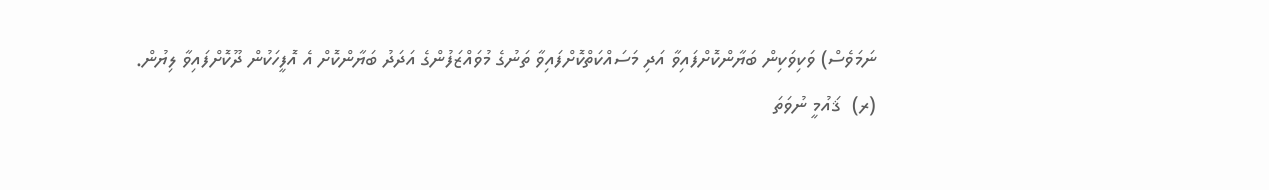ނަމަވެސް) ވަކިވަކިން ބަޔާންކޮށްފައިވާ އަދި މަސައްކަތްކޮށްފައިވާ ތަނުގެ މުވައްޒަފުންގެ އަދަދު ބަޔާންކޮށް އެ އޮފީހަކުން ދޫކޮށްފައިވާ ލިޔުން.
(ރ)  ޤައުމީ ނުވަތަ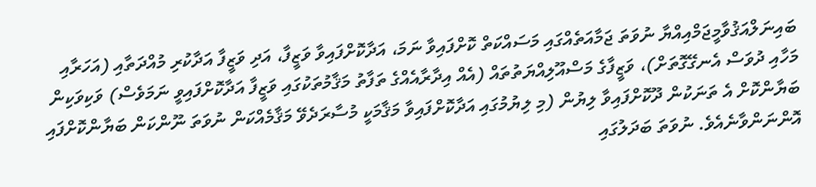ބައިނަލްއަޤުވާމީޖަމްއިއްޔާ ނުވަތަ ޖަމާއަތެއްގައި މަސައްކަތް ކޮށްފައިވާ ނަމަ، އަދާކޮށްފައިވާ ވަޒީފާ، އަދި ވަޒީފާ އަދާކުރި މުއްދަތާއި (އަހަރާއި މަހާއި ދުވަސް އެނގޭގޮތަށް)، ވަޒީފާގެ މަސްއޫލިއްޔަތުތައް (އެއް އިދާރާއެއްގެ ތަފާތު މަޤާމުތަކުގައި ވަޒީފާ އަދާކޮށްފައިވީ ނަމަވެސް) ވަކިވަކިން ބަޔާންކޮށް އެ ތަނަކުން ދޫކޮށްފައިވާ ލިޔުން (މި ލިޔުމުގައި އަދާކޮށްފައިވާ މަޤާމަކީ މުސާރަދެވޭ މަޤާމެއްކަން ނުވަތަ ނޫންކަން ބަޔާންކޮށްފައި އޮންނަންވާނެއެވެ. ނުވަތަ ބަދަލުގައި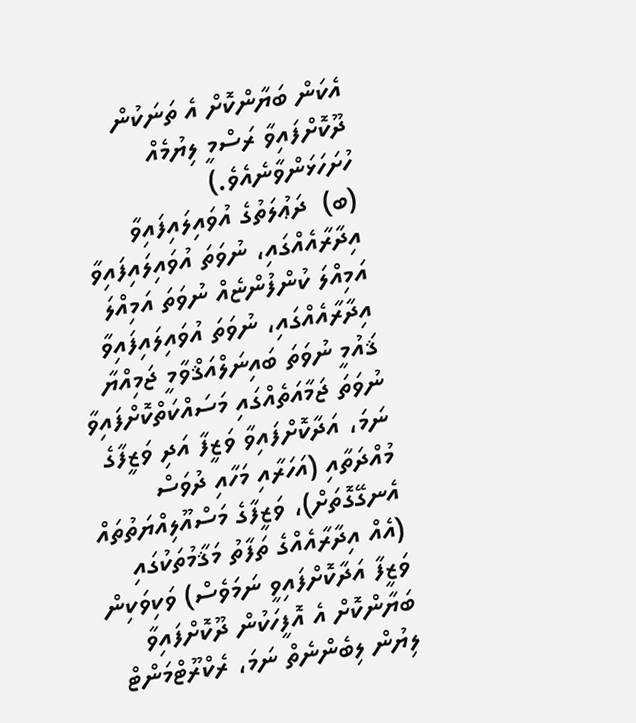އެކަން ބަޔާންކޮށް އެ ތަނަކުން ދޫކޮށްފައިވާ ރަސްމީ ލިޔުމެއް ހުށަހަޅަންވާނެއެވެ.)
(ބ)  ދަޢުލަތުގެ އުވައިލައިފައިވާ އިދާރާއެއްގައި، ނުވަތަ އުވައިލައިފައިވާ އަމިއްލަ ކުންފުންޏެއް ނުވަތަ އަމިއްލަ އިދާރާއެއްގައި، ނުވަތަ އުވައިލައިފައިވާ ޤައުމީ ނުވަތަ ބައިނަލްއަޤްވާމީ ޖަމިއްޔާ ނުވަތަ ޖަމާއަތެއްގައި މަސައްކަތްކޮށްފައިވާ ނަމަ، އަދާކޮށްފައިވާ ވަޒީފާ އަދި ވަޒީފާގެ މުއްދަތާއި (އަހަރާއި މަހާއި ދުވަސް އެނގޭގޮތަށް)، ވަޒީފާގެ މަސްއޫލިއްޔަތުތައް (އެއް އިދާރާއެއްގެ ތަފާތު މަޤާމުތަކުގައި ވަޒީފާ އަދާކޮށްފައިވީ ނަމަވެސް) ވަކިވަކިން ބަޔާންކޮށް އެ އޮފީހަކުން ދޫކޮށްފައިވާ ލިޔުން ލިބެންނެތް ނަމަ، ރެކްރޫޓްމަންޓް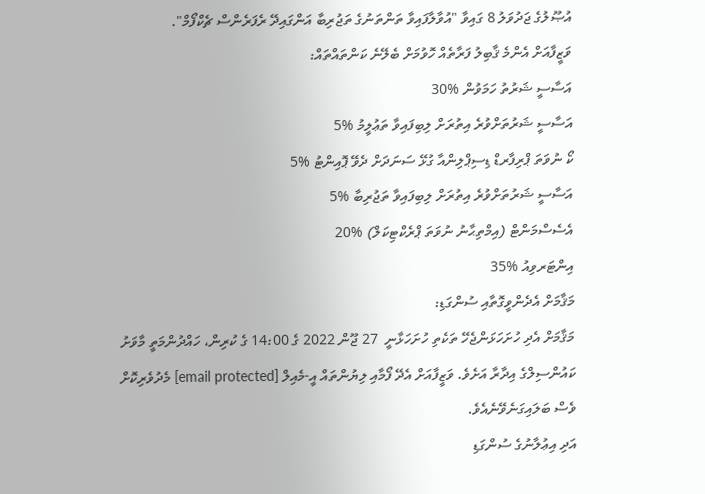އުޞޫލުގެ ޖަދުވަލު 8 ގައިވާ "އުވާލާފައިވާ ތަންތަނުގެ ތަޖުރިބާ އަންގައިދޭ ރެފަރެންސް ޗެކްފޯމް".
ވަޒީފާއަށް އެންމެ ޤާބިލު ފަރާތެއް ހޮވުމަށް ބެލޭނެ ކަންތައްތައް:
އަސާސީ ޝަރުތު ހަމަވުން %30
އަސާސީ ޝަރުތަށްވުރެ އިތުރަށް ލިބިފައިވާ ތަޢުލީމު %5
ކޯ ނުވަތަ ޕްރިފާރޑް ޑިސިޕްލިންއާ ގުޅޭ ސަނަދަށް ދެވޭ ޕޮއިންޓު %5
އަސާސީ ޝަރުތަށްވުރެ އިތުރަށް ލިބިފައިވާ ތަޖުރިބާ %5
އެސެސްމަންޓް (އިމްތިޙާނު ނުވަތަ ޕްރެކްޓިކަލް) %20
އިންޓަރވިއު %35
މަޤާމަށް އެދެންވީގޮތާއި ސުންގަޑި:
މަޤާމަށް އެދި ހުށަހަޅަންޖެހޭ ތަކެތި ހުށަހަޅާނީ  27 ޖޫން 2022 ގެ 14:00 ގެ ކުރިން، ހައްދުންމަތީ މާވަށު ކައުންސިލްގެ އިދާރާ އަށެވެ. ވަޒީފާއަށް އެދޭ ފޯމާއި ލިޔުންތައް އީ-މެއިލް [email protected] މެދުވެރިކޮށް ވެސް ބަލައިގަނެވޭނެއެވެ.
އަދި އިޢުލާނުގެ ސުންގަޑި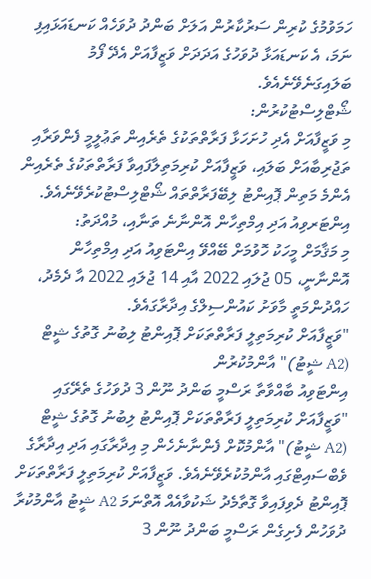ހަމަވުމުގެ ކުރިން ސަރުކާރުން އަލަށް ބަންދު ދުވަހެއް ކަނޑައަޅައިފި ނަމަ، އެ ކަނޑައަޅާ ދުވަހުގެ އަދަދަށް ވަޒީފާއަށް އެދޭ ފޯމު ބަލައިގަނެވޭނެއެވެ.
ޝޯޓްލިސްޓުކުރުން:
މި ވަޒީފާއަށް އެދި ހުށަހަޅާ ފަރާތްތަކުގެ ތެރެއިން ތަޢުލީމީ ފެންވަރާއި ތަޖުރިބާއަށް ބަލައި، ވަޒީފާއަށް ކުރިމަތިލާފައިވާ ފަރާތްތަކުގެ ތެރެއިން އެންމެ މަތިން ޕޮއިންޓު ލިބޭފަރާތްތައް ޝޯޓްލިސްޓުކުރެވޭނެއެވެ.
އިންޓަރވިއު އަދި އިމްތިހާން އޮންނާނެ ތަނާއި، މުއްދަތު:
މި މަޤާމަށް މީހަކު ހޮވުމަށް ބޭއްވޭ އިންޓަވިއު އަދި އިމްތިހާން އޮންނާނީ، 05 ޖުލައި 2022 އާއި 14 ޖުލައި 2022 އާ ދެމެދު، ހައްދުންމަތީ މާވަށު ކައުންސިލްގެ އިދާރާގައެވެ.
"ވަޒީފާއަށް ކުރިމަތިލީ ފަރާތްތަކަށް ޕޮއިންޓު ލިބުނު ގޮތުގެ ޝީޓް (A2 ޝީޓު)" އާންމުކުރުން
އިންޓަވިއު ބާއްވާތާ ރަސްމީ ބަންދު ނޫން 3 ދުވަހުގެ ތެރޭގައި "ވަޒީފާއަށް ކުރިމަތިލީ ފަރާތްތަކަށް ޕޮއިންޓު ލިބުނު ގޮތުގެ ޝީޓް (A2 ޝީޓު)" އާންމުކޮށް ފެންނާނެހެން މި އިދާރާގައި އަދި އިދާރާގެ ވެބްސައިޓްގައި އާންމުކުރެވޭނެއެވެ. ވަޒީފާއަށް ކުރިމަތިލީ ފަރާތްތަކަށް ޕޮއިންޓު ދެވިފައިވާ ގޮތާމެދު ޝަކުވާއެއް އޮތްނަމަ A2 ޝީޓު އާންމުކުރާ ދުވަހުން ފެށިގެން ރަސްމީ ބަންދު ނޫން 3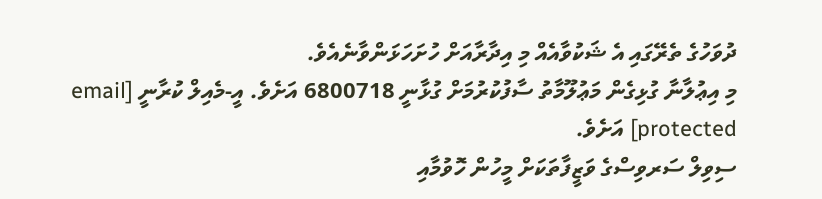ދުވަހުގެ ތެރޭގައި އެ ޝަކުވާއެއް މި އިދާރާއަށް ހުށަހަޅަންވާނެއެވެ.
މި އިޢުލާނާ ގުޅިގެން މަޢުލޫމާތު ސާފުކުރުމަށް ގުޅާނީ 6800718 އަށެވެ. އީ-މެއިލް ކުރާނީ [email protected] އަށެވެ.
ސިވިލް ސަރވިސްގެ ވަޒީފާތަކަށް މީހުން ހޮވުމާއި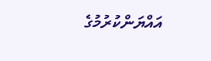އައްޔަންކުރުމުގެ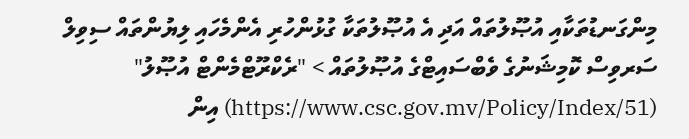މިންގަނޑުތަކާއި އުޞޫލުތައް އަދި އެ އުޞޫލުތަކާ ގުޅުންހުރި އެންމެހައި ލިޔުންތައް ސިވިލް ސަރވިސް ކޮމިޝަނުގެ ވެބްސައިޓްގެ އުޞޫލުތައް > "ރެކްރޫޓްމެންޓް އުޞޫލު" (https://www.csc.gov.mv/Policy/Index/51) އިން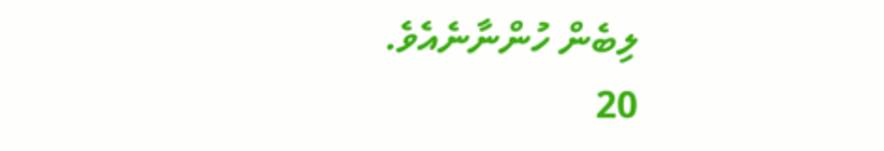ލިބެން ހުންނާނެއެވެ.
20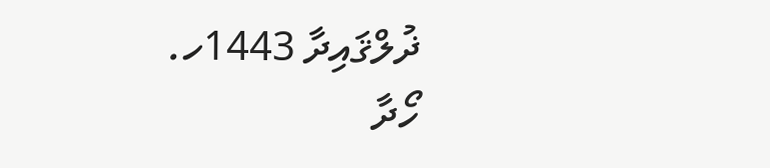ޛުލްޤައިދާ 1443ހ.
ހޯދާ